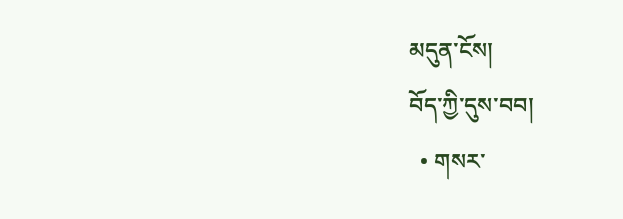མདུན་ངོས།
བོད་ཀྱི་དུས་བབ།
  • གསར་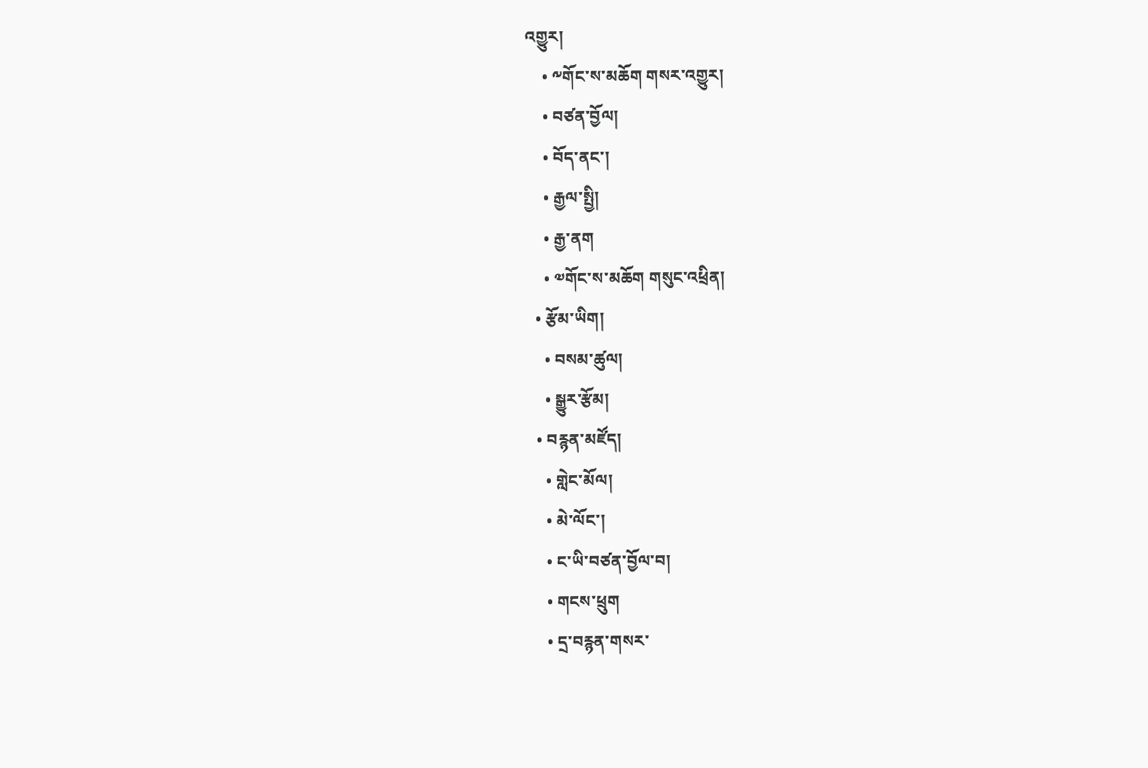འགྱུར།
    • ༸གོང་ས་མཆོག གསར་འགྱུར།
    • བཙན་བྱོལ།
    • བོད་ནང་།
    • རྒྱལ་སྤྱི།
    • རྒྱ་ནག
    • ༧གོང་ས་མཆོག གསུང་འཕྲིན།
  • རྩོམ་ཡིག།
    • བསམ་ཚུལ།
    • སྒྱུར་རྩོམ།
  • བརྙན་མཛོད།
    • གླེང་མོལ།
    • མེ་ལོང་།
    • ང་ཡི་བཙན་བྱོལ་བ།
    • གངས་ཕྲུག
    • དྲ་བརྙན་གསར་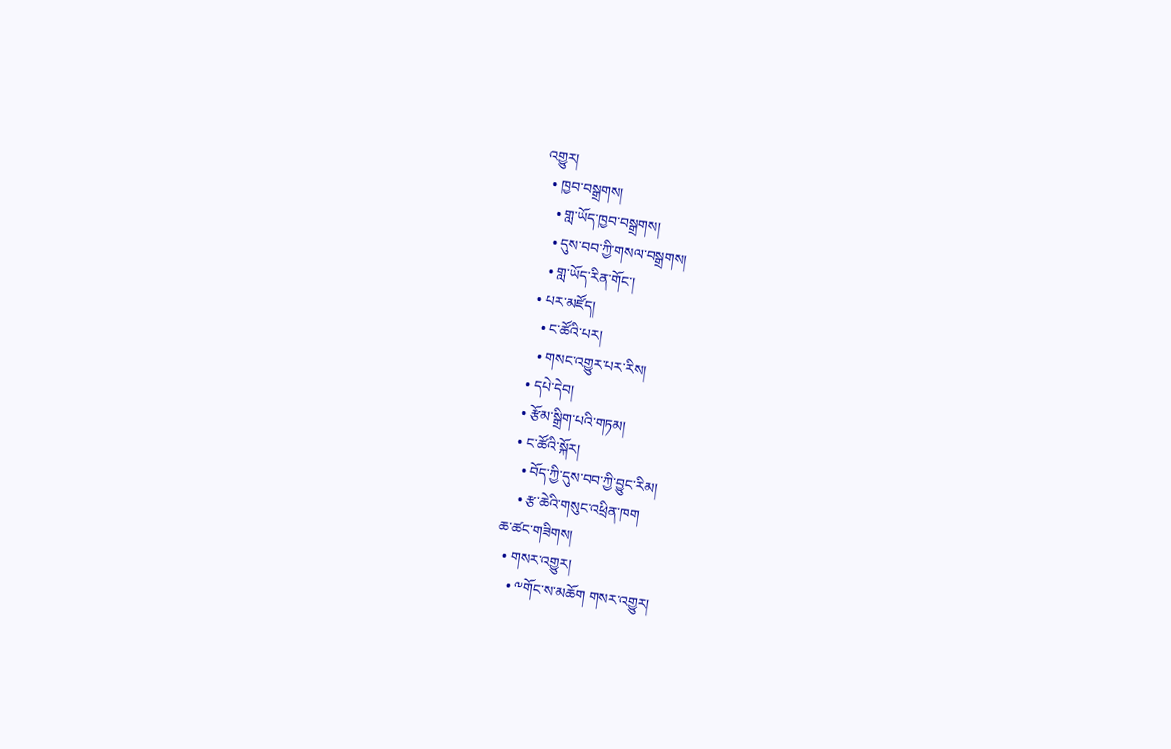འགྱུར།
  • ཁྱབ་བསྒྲགས།
    • གླ་ཡོད་ཁྱབ་བསྒྲགས།
    • དུས་བབ་ཀྱི་གསལ་བསྒྲགས།
    • གླ་ཡོད་རིན་གོང་།
  • པར་མཛོད།
    • ང་ཚོའི་པར།
    • གསང་འགྱུར་པར་རིས།
  • དཔེ་དེབ།
  • རྩོམ་སྒྲིག་པའི་གཏམ།
  • ང་ཚོའི་སྐོར།
    • བོད་ཀྱི་དུས་བབ་ཀྱི་བྱུང་རིམ།
    • རྩ་ཆེའི་གསུང་འཕྲིན་ཁག
ཆ་ཚང་གཟིགས།
  • གསར་འགྱུར།
    • ༸གོང་ས་མཆོག གསར་འགྱུར།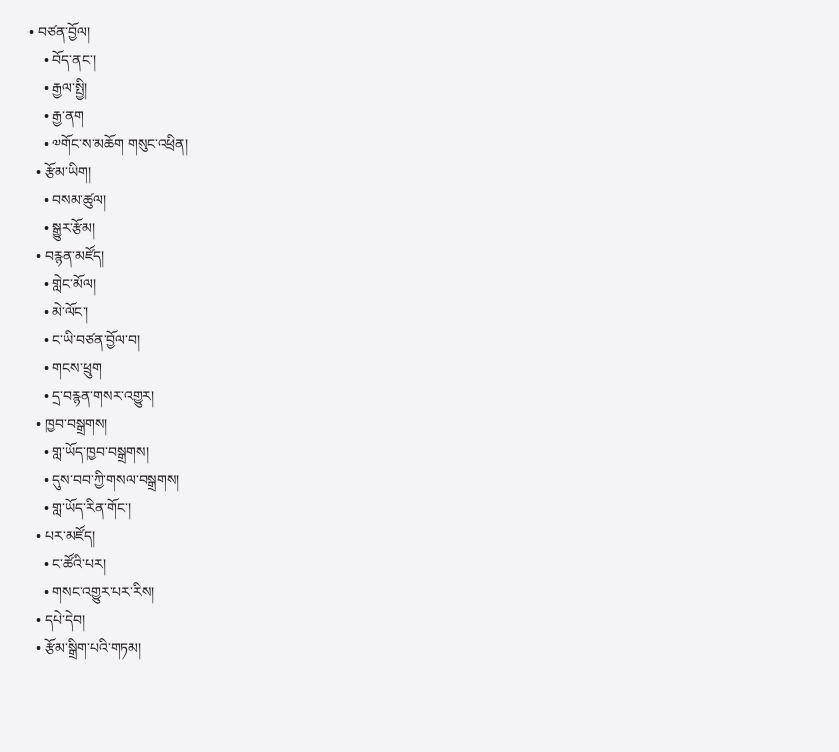• བཙན་བྱོལ།
    • བོད་ནང་།
    • རྒྱལ་སྤྱི།
    • རྒྱ་ནག
    • ༧གོང་ས་མཆོག གསུང་འཕྲིན།
  • རྩོམ་ཡིག།
    • བསམ་ཚུལ།
    • སྒྱུར་རྩོམ།
  • བརྙན་མཛོད།
    • གླེང་མོལ།
    • མེ་ལོང་།
    • ང་ཡི་བཙན་བྱོལ་བ།
    • གངས་ཕྲུག
    • དྲ་བརྙན་གསར་འགྱུར།
  • ཁྱབ་བསྒྲགས།
    • གླ་ཡོད་ཁྱབ་བསྒྲགས།
    • དུས་བབ་ཀྱི་གསལ་བསྒྲགས།
    • གླ་ཡོད་རིན་གོང་།
  • པར་མཛོད།
    • ང་ཚོའི་པར།
    • གསང་འགྱུར་པར་རིས།
  • དཔེ་དེབ།
  • རྩོམ་སྒྲིག་པའི་གཏམ།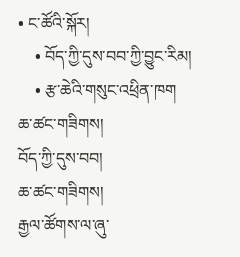• ང་ཚོའི་སྐོར།
    • བོད་ཀྱི་དུས་བབ་ཀྱི་བྱུང་རིམ།
    • རྩ་ཆེའི་གསུང་འཕྲིན་ཁག
ཆ་ཚང་གཟིགས།
བོད་ཀྱི་དུས་བབ།
ཆ་ཚང་གཟིགས།
རྒྱལ་ཚོགས་ལ་ཞུ་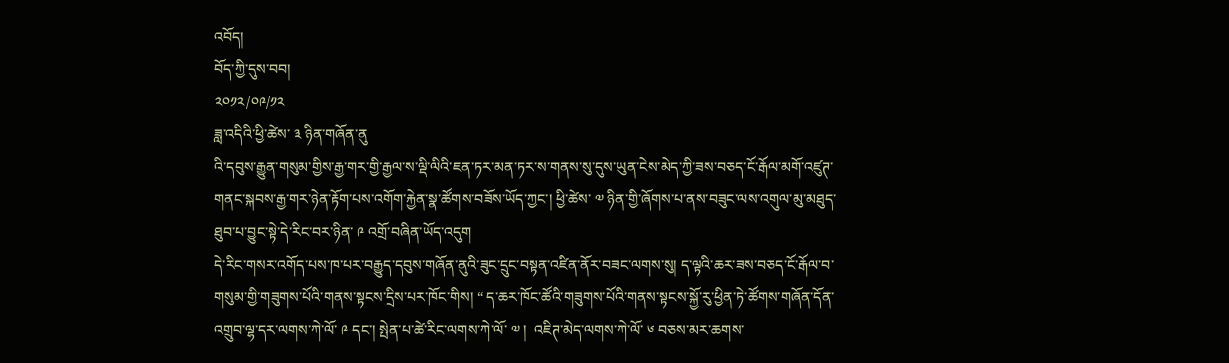འབོད།
བོད་ཀྱི་དུས་བབ།
༢༠༡༢/༠༩/༡༢
ཟླ་འདིའི་ཕྱི་ཚེས་ ༣ ཉིན་གཞོན་ནུ
འི་དབུས་རྒྱུན་གསུམ་གྱིས་རྒྱ་གར་གྱི་རྒྱལ་ས་ལྡི་ལིའི་ཇན་ཏར་མན་ཏར་ས་གནས་སུ་དུས་ཡུན་ངེས་མེད་ཀྱི་ཟས་བཅད་ངོ་རྒོལ་མགོ་འཛུཊ་གནང་སྐབས་རྒྱ་གར་ཉེན་རྟོག་པས་འགོག་རྐྱེན་སྣ་ཚོགས་བཟོས་ཡོད་ཀྱང་། ཕྱི་ཚེས་ ༧ ཉིན་གྱི་ཞོགས་པ་ནས་བཟུང་ལས་འགུལ་མུ་མཐུད་ཐུབ་པ་བྱུང་སྟེ་དེ་རིང་བར་ཉིན་ ༩ འགྲོ་བཞིན་ཡོད་འདུག
དེ་རིང་གསར་འགོད་པས་ཁ་པར་བརྒྱུད་དབུས་གཞོན་ནུའི་ཟུང་དྲུང་བསྟན་འཛིན་ནོར་བཟང་ལགས་སུ། ད་ལྟའི་ཆར་ཟས་བཅད་ངོ་རྒོལ་བ་གསུམ་གྱི་གཟུགས་པོའི་གནས་སྟངས་དྲིས་པར་ཁོང་གིས། “ ད་ཆར་ཁོང་ཚོའི་གཟུགས་པོའི་གནས་སྟངས་སྐྱོ་རུ་ཕྱིན་ཏེ་ཚོགས་གཞོན་དོན་འགྲུབ་ལྷ་དར་ལགས་ཀེ་ལོ་ ༩ དང་། སྤེན་པ་ཚེ་རིང་ལགས་ཀེ་ལོ་ ༧ །  འཇིཊ་མེད་ལགས་ཀེ་ལོ་ ༦ བཅས་མར་ཆགས་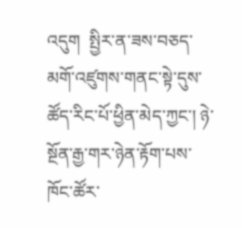འདུག  སྤྱིར་ན་ཟས་བཅད་མགོ་འཛུགས་གནང་སྟེ་དུས་ཚོད་རིང་པོ་ཕྱིན་མེད་ཀྱང་། ཉེ་སྔོན་རྒྱ་གར་ཉེན་རྟོག་པས་ཁོང་ཚོར་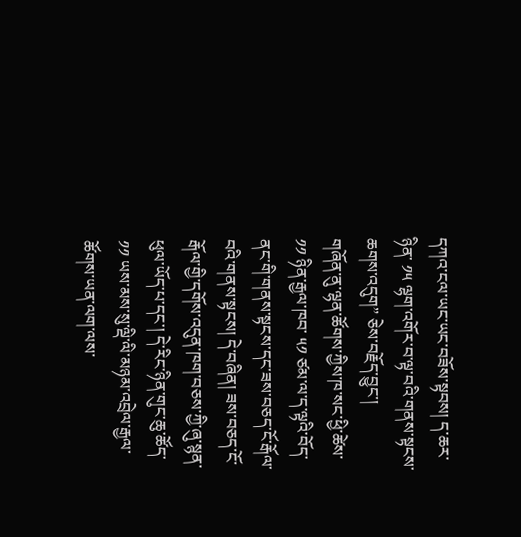དཀའ་ངལ་ཡང་ཡང་བཟོས་སྟབས། ད་ཆར་ཉིན་ ༡༥ ལྷག་འགོར་བ་ལྟ་བའི་གནས་སྟངས་ཆགས་འདུག” ཅེས་བརྗོད་བྱུང་།
གཞོན་ནུ་ལྷན་ཚོགས་ཀྱིས་ཁ་སང་ཕྱི་ཚེས་ ༡༡ ཉིན་རྒྱལ་ཁབ་ ༥༡ ཙམ་ལ་ད་ལྟའི་བོད་ནང་གི་གནས་སྟངས་དང་ཟས་བཅད་ངོ་རྒོལ་བའི་གནས་སྟངས། དེ་བཞིན། ཟས་བཅད་ངོ་རྒོལ་གྱི་དགོས་འདུན་ཁག་བཅས་ཀྱི་ཞུ་སྙན་ཕུལ་ཡོད་པ་དང་། དེ་རིང་ཉིན་གུང་ཆུ་ཚོད་ ༡༡ ཡས་མས་སུ་ལྡི་ལི་མཉམ་འབྲེལ་རྒྱལ་ཚོགས་ཡན་ལག་ལས་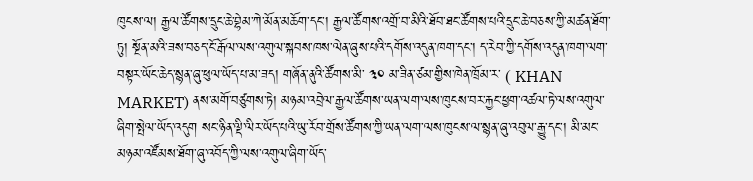ཁུངས་ལ། རྒྱལ་ཚོགས་དྲུང་ཆེ་བྷེམ་ཀེ་མོན་མཆོག་དང་། རྒྱལ་ཚོགས་འགྲོ་བ་མིའི་ཐོབ་ཐང་ཚོགས་པའི་དྲུང་ཆེ་བཅས་ཀྱི་མཚན་ཐོག་ཏུ། སྔོན་མའི་ཟས་བཅད་ངོ་རྒོལ་ལས་འགུལ་སྐབས་ཁས་ལེན་ཞུས་པའི་དགོས་འདུན་ཁག་དང་། ད་རེབ་ཀྱི་དགོས་འདུན་ཁག་ལག་བསྟར་ཡོང་ཆེད་སྙན་ཞུ་ཕུལ་ཡོད་པ་མ་ཟད། གཞོན་ནུའི་ཚོགས་མི་ ༣༠ མ་ཟིན་ཙམ་གྱིས་ཁེན་ཁྲོམ་ར་ ( KHAN MARKET) ནས་མགོ་བཙུགས་ཏེ། མཉམ་འབྲེལ་རྒྱལ་ཚོགས་ཡན་ལག་ལས་ཁུངས་བར་རྐྱང་ཕྱག་འཚལ་ཏེ་ལས་འགུལ་ཞིག་སྤེལ་ཡོད་འདུག སང་ཉིན་ལྡི་ལིར་ཡོད་པའི་ཡུ་རོབ་གྲོས་ཚོགས་ཀྱི་ཡན་ལག་ལས་ཁུངས་ལ་སྙན་ཞུ་འབུལ་རྒྱུ་དང་། མི་མང་མཉམ་འཛོམས་ཐོག་ཞུ་འབོད་ཀྱི་ལས་འགུལ་ཞིག་ཡོད་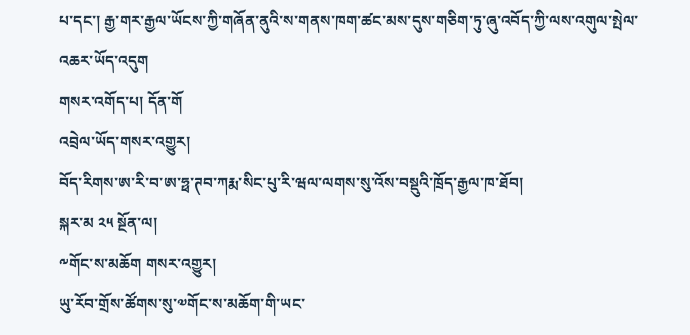པ་དང་། རྒྱ་གར་རྒྱལ་ཡོངས་ཀྱི་གཞོན་ནུའི་ས་གནས་ཁག་ཚང་མས་དུས་གཅིག་ཏུ་ཞུ་འབོད་ཀྱི་ལས་འགུལ་སྤེལ་འཆར་ཡོད་འདུག
གསར་འགོད་པ། དོན་གོ
འབྲེལ་ཡོད་གསར་འགྱུར།
བོད་རིགས་ཨ་རི་བ་ཨ་ཧྥ་ཊབ་ཀརྨ་སིང་པུ་རི་ཝལ་ལགས་སུ་འོས་བསྡུའི་ཁྲོད་རྒྱལ་ཁ་ཐོབ།
སྐར་མ ༢༥ སྔོན་ལ།
༸གོང་ས་མཆོག གསར་འགྱུར།
ཡུ་རོབ་གྲོས་ཚོགས་སུ་༧གོང་ས་མཆོག་གི་ཡང་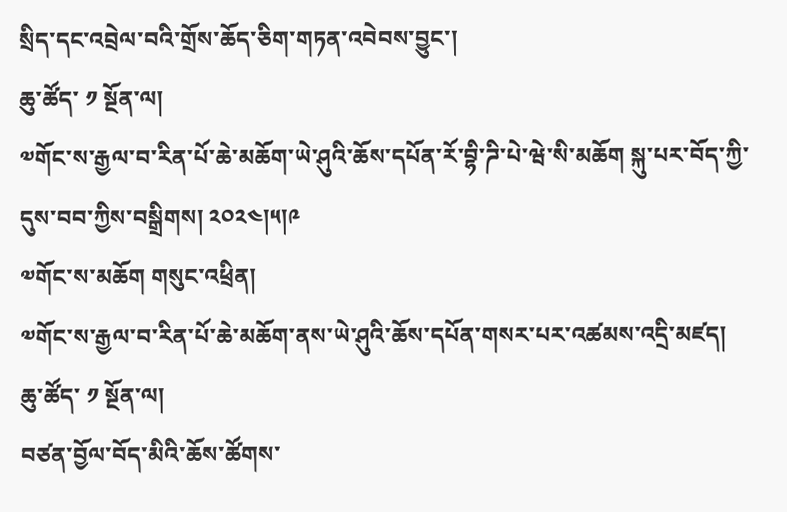སྲིད་དང་འབྲེལ་བའི་གྲོས་ཆོད་ཅིག་གཏན་འབེབས་བྱུང་།
ཆུ་ཚོད་ ༡ སྔོན་ལ།
༧གོང་ས་རྒྱལ་བ་རིན་པོ་ཆེ་མཆོག་ཡེ་ཤུའི་ཆོས་དཔོན་རོ་བྷི་ཌི་པེ་ཝེ་སི་མཆོག སྐུ་པར་བོད་ཀྱི་དུས་བབ་ཀྱིས་བསྒྲིགས། ༢༠༢༤།༥།༩
༧གོང་ས་མཆོག གསུང་འཕྲིན།
༧གོང་ས་རྒྱལ་བ་རིན་པོ་ཆེ་མཆོག་ནས་ཡེ་ཤུའི་ཆོས་དཔོན་གསར་པར་འཚམས་འདྲི་མཛད།
ཆུ་ཚོད་ ༡ སྔོན་ལ།
བཙན་བྱོལ་བོད་མིའི་ཆོས་ཚོགས་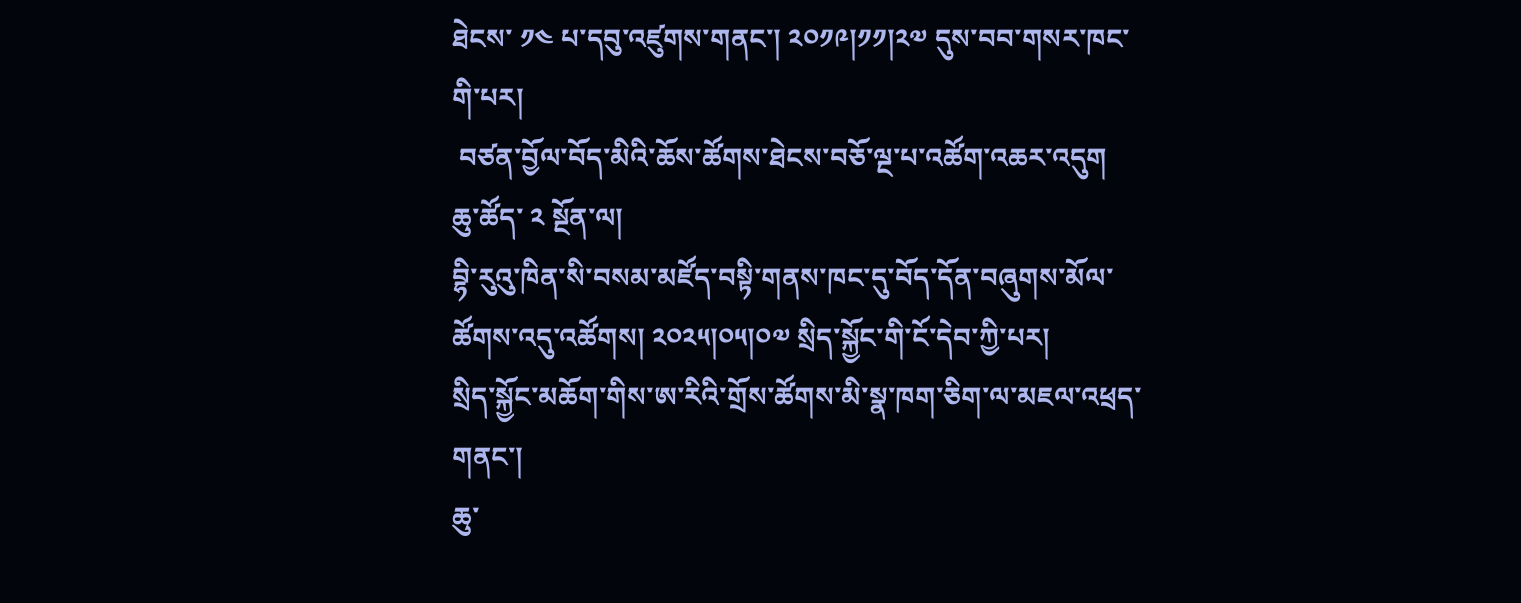ཐེངས་ ༡༤ པ་དབུ་འཛུགས་གནང་། ༢༠༡༩།༡༡།༢༧ དུས་བབ་གསར་ཁང་གི་པར།
 བཙན་བྱོལ་བོད་མིའི་ཆོས་ཚོགས་ཐེངས་བཅོ་ལྔ་པ་འཚོག་འཆར་འདུག
ཆུ་ཚོད་ ༢ སྔོན་ལ།
བྷི་རུའུ་ཁིན་སི་བསམ་མཛོད་བསྟི་གནས་ཁང་དུ་བོད་དོན་བཞུགས་མོལ་ཚོགས་འདུ་འཚོགས། ༢༠༢༥།༠༥།༠༧ སྲིད་སྐྱོང་གི་ངོ་དེབ་ཀྱི་པར།
སྲིད་སྐྱོང་མཆོག་གིས་ཨ་རིའི་གྲོས་ཚོགས་མི་སྣ་ཁག་ཅིག་ལ་མཇལ་འཕྲད་གནང་།
ཆུ་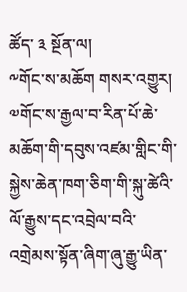ཚོད་ ༣ སྔོན་ལ།
༸གོང་ས་མཆོག གསར་འགྱུར།
༧གོང་ས་རྒྱལ་བ་རིན་པོ་ཆེ་མཆོག་གི་དབུས་འཛམ་གླིང་གི་སྐྱེས་ཆེན་ཁག་ཅིག་གི་སྐུ་ཚེའི་ལོ་རྒྱུས་དང་འབྲེལ་བའི་འགྲེམས་སྟོན་ཞིག་ཞུ་རྒྱུ་ཡིན་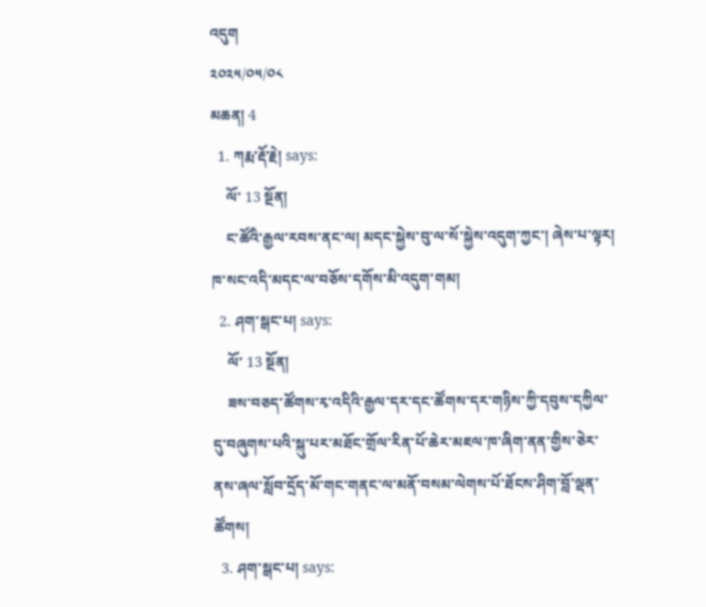འདུག
༢༠༢༥/༠༥/༠༨
མཆན། 4
  1. ཀརྨ་རྡོ་རྗེ། says:
    ལོ་ 13 སྔོན།
    ང་ཚོའི་རྒྱལ་རབས་ནང་ལ། མདང་སྐྱེས་བུ་ལ་སོ་སྐྱེས་འདུག་ཀྱང་། ཞེས་པ་ལྟར། ཁ་སང་འདི་མདང་ལ་བཅོས་དགོས་མི་འདུག་གམ།
  2. ཤག་སྒང་པ། says:
    ལོ་ 13 སྔོན།
    ཟས་བཅད་ཚོགས་རྭ་འདིའི་རྒྱལ་དར་དང་ཚོགས་དར་གཉིས་ཀྱི་དབུས་དཀྱིལ་དུ་བཞུགས་པའི་སྐུ་པར་མཐོང་གྲོལ་རིན་པོ་ཆེར་མཇལ་ཁ་ཞིག་ནན་གྱིས་ཅེར་ནས་ཞལ་སློབ་དྲོད་མོ་གང་གནང་ལ་མནོ་བསམ་ལེགས་པོ་ཐོངས་ཤིག་བློ་ལྡན་ཚོགས།
  3. ཤག་སྒང་པ། says: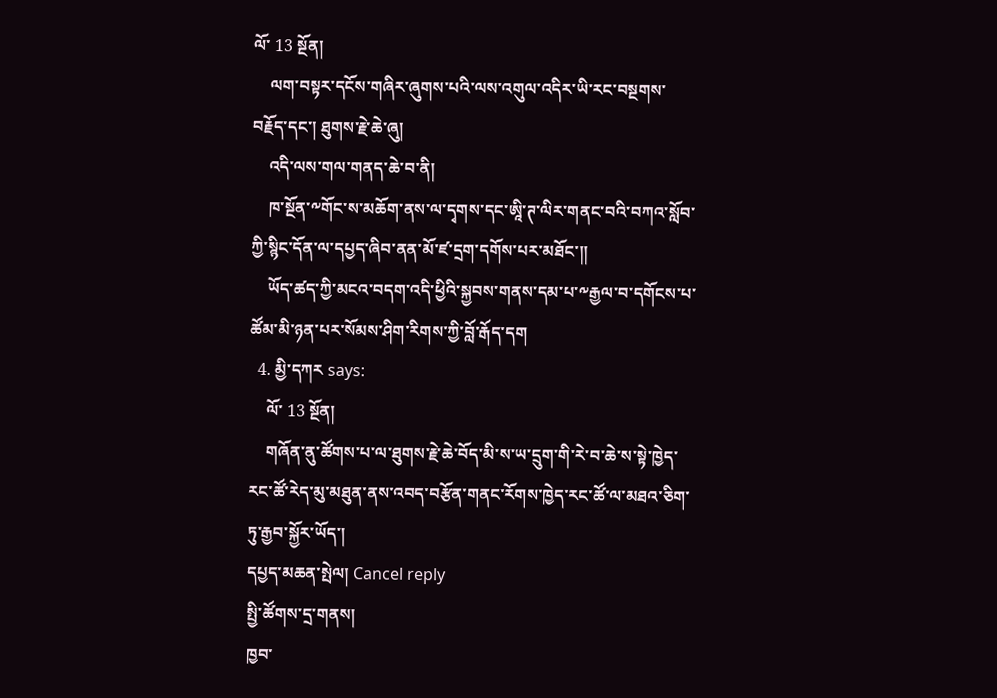ལོ་ 13 སྔོན།
    ལག་བསྟར་དངོས་གཞིར་ཞུགས་པའི་ལས་འགུལ་འདིར་ཡི་རང་བསྔགས་བརྗོད་དང་། ཐུགས་རྗེ་ཆེ་ཞུ།
    འདི་ལས་གལ་གནད་ཆེ་བ་ནི།
    ཁ་སྔོན་༸གོང་ས་མཆོག་ནས་ལ་དྭགས་དང་ཨཱི་ཊ་ལིར་གནང་བའི་བཀའ་སློབ་ཀྱི་སྙིང་དོན་ལ་དཔྱད་ཞིབ་ནན་མོ་ཛ་དྲག་དགོས་པར་མཐོང་།།
    ཡོད་ཚད་ཀྱི་མངའ་བདག་འདི་ཕྱིའི་སྐྱབས་གནས་དམ་པ་༸རྒྱལ་བ་དགོངས་པ་ཚོམ་མི་ཉན་པར་སོམས་ཤིག་རིགས་ཀྱི་བློ་རྒོད་དག
  4. མྱི་དཀར says:
    ལོ་ 13 སྔོན།
    གཞོན་ནུ་ཚོགས་པ་ལ་ཐུགས་རྗེ་ཆེ་བོད་མི་ས་ཡ་དྲུག་གི་རེ་བ་ཆེ་ས་སྟེ་ཁྱེད་རང་ཚོ་རེད་མུ་མཐུན་ནས་འབད་བརྩོན་གནང་རོགས་ཁྱེད་རང་ཚོ་ལ་མཐའ་ཅིག་ཏུ་རྒྱབ་སྐྱོར་ཡོད་།
དཔྱད་མཆན་སྤེལ། Cancel reply
སྤྱི་ཚོགས་དྲ་གནས།
ཁྱབ་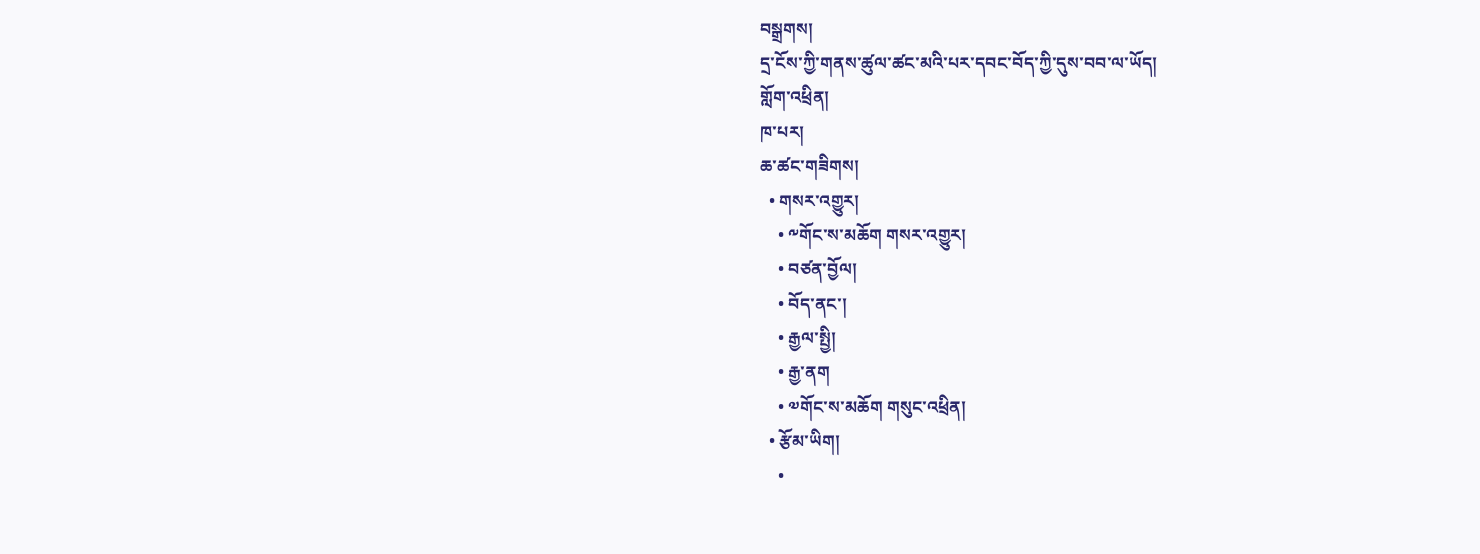བསྒྲགས།
དྲ་ངོས་ཀྱི་གནས་ཚུལ་ཚང་མའི་པར་དབང་བོད་ཀྱི་དུས་བབ་ལ་ཡོད།
གློག་འཕྲིན།
ཁ་པར།
ཆ་ཚང་གཟིགས།
  • གསར་འགྱུར།
    • ༸གོང་ས་མཆོག གསར་འགྱུར།
    • བཙན་བྱོལ།
    • བོད་ནང་།
    • རྒྱལ་སྤྱི།
    • རྒྱ་ནག
    • ༧གོང་ས་མཆོག གསུང་འཕྲིན།
  • རྩོམ་ཡིག།
    •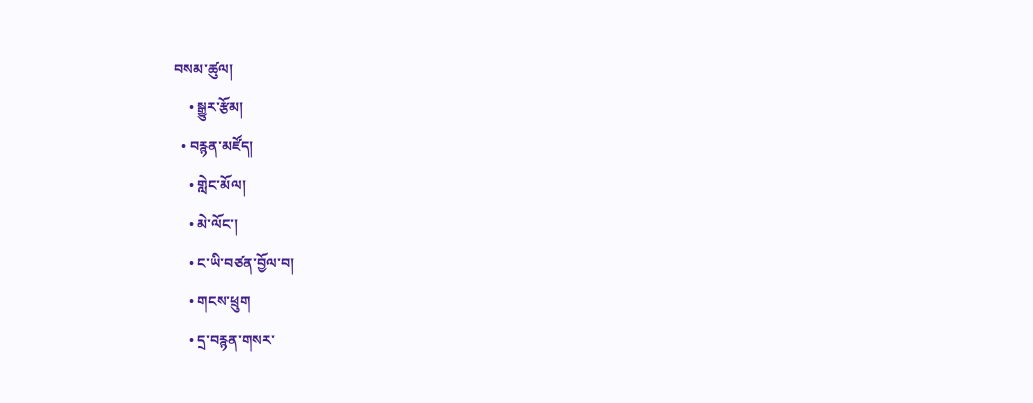བསམ་ཚུལ།
    • སྒྱུར་རྩོམ།
  • བརྙན་མཛོད།
    • གླེང་མོལ།
    • མེ་ལོང་།
    • ང་ཡི་བཙན་བྱོལ་བ།
    • གངས་ཕྲུག
    • དྲ་བརྙན་གསར་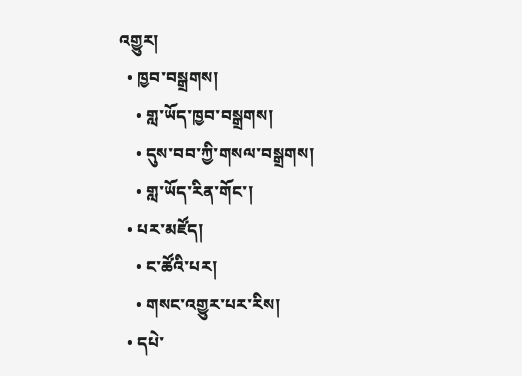འགྱུར།
  • ཁྱབ་བསྒྲགས།
    • གླ་ཡོད་ཁྱབ་བསྒྲགས།
    • དུས་བབ་ཀྱི་གསལ་བསྒྲགས།
    • གླ་ཡོད་རིན་གོང་།
  • པར་མཛོད།
    • ང་ཚོའི་པར།
    • གསང་འགྱུར་པར་རིས།
  • དཔེ་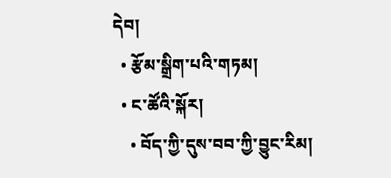དེབ།
  • རྩོམ་སྒྲིག་པའི་གཏམ།
  • ང་ཚོའི་སྐོར།
    • བོད་ཀྱི་དུས་བབ་ཀྱི་བྱུང་རིམ།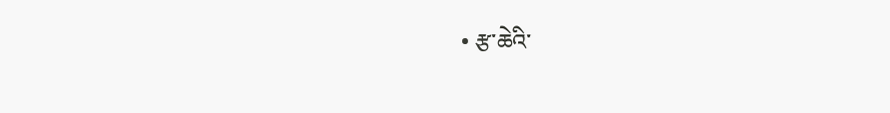• རྩ་ཆེའི་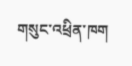གསུང་འཕྲིན་ཁག